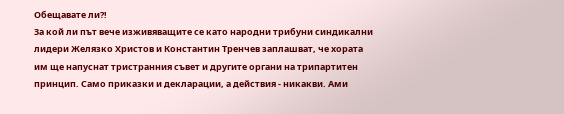Обещавате ли?!
За кой ли път вече изживяващите се като народни трибуни синдикални лидери Желязко Христов и Константин Тренчев заплашват, че хората им ще напуснат тристранния съвет и другите органи на трипартитен принцип. Само приказки и декларации, а действия - никакви. Ами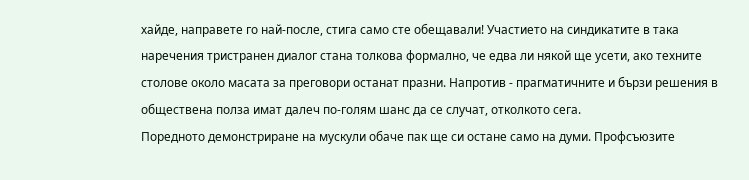хайде, направете го най-после, стига само сте обещавали! Участието на синдикатите в така наречения тристранен диалог стана толкова формално, че едва ли някой ще усети, ако техните столове около масата за преговори останат празни. Напротив - прагматичните и бързи решения в обществена полза имат далеч по-голям шанс да се случат, отколкото сега.
Поредното демонстриране на мускули обаче пак ще си остане само на думи. Профсъюзите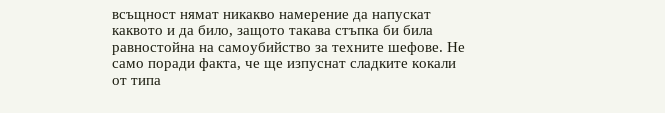всъщност нямат никакво намерение да напускат каквото и да било, защото такава стъпка би била равностойна на самоубийство за техните шефове. Не само поради факта, че ще изпуснат сладките кокали от типа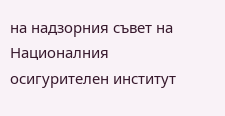на надзорния съвет на Националния осигурителен институт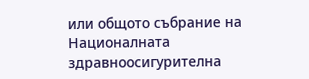или общото събрание на Националната здравноосигурителна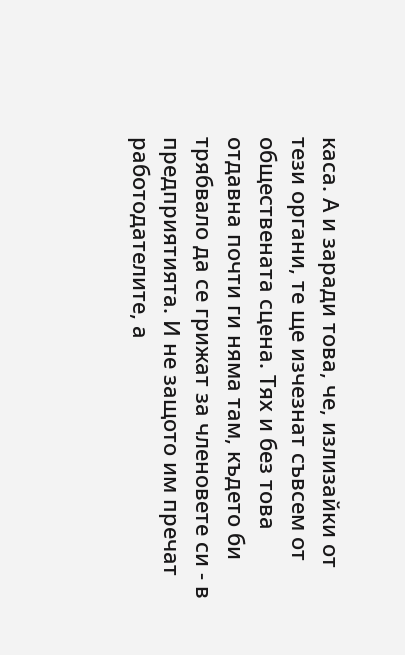каса. А и заради това, че, излизайки от тези органи, те ще изчезнат съвсем от обществената сцена. Тях и без това отдавна почти ги няма там, където би трябвало да се грижат за членовете си - в предприятията. И не защото им пречат работодателите, а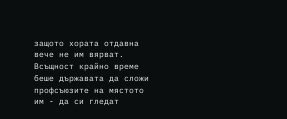защото хората отдавна вече не им вярват.
Всъщност крайно време беше държавата да сложи профсъюзите на мястото им - да си гледат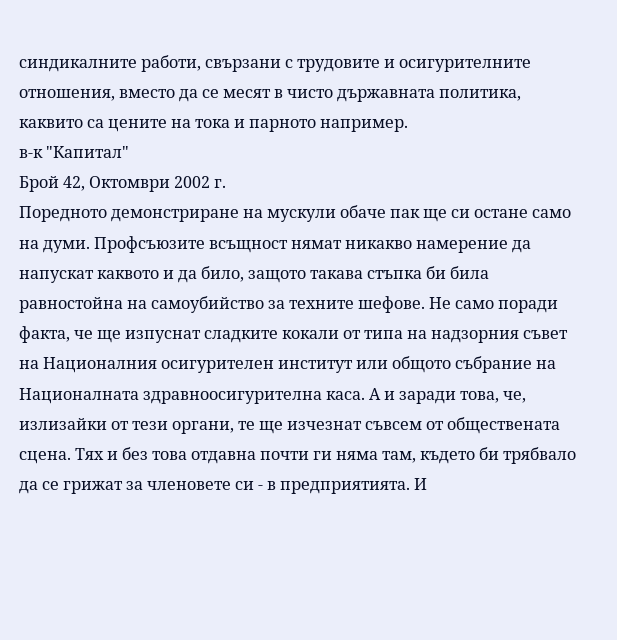синдикалните работи, свързани с трудовите и осигурителните отношения, вместо да се месят в чисто държавната политика, каквито са цените на тока и парното например.
в-к "Капитал"
Брой 42, Октомври 2002 г.
Поредното демонстриране на мускули обаче пак ще си остане само на думи. Профсъюзите всъщност нямат никакво намерение да напускат каквото и да било, защото такава стъпка би била равностойна на самоубийство за техните шефове. Не само поради факта, че ще изпуснат сладките кокали от типа на надзорния съвет на Националния осигурителен институт или общото събрание на Националната здравноосигурителна каса. А и заради това, че, излизайки от тези органи, те ще изчезнат съвсем от обществената сцена. Тях и без това отдавна почти ги няма там, където би трябвало да се грижат за членовете си - в предприятията. И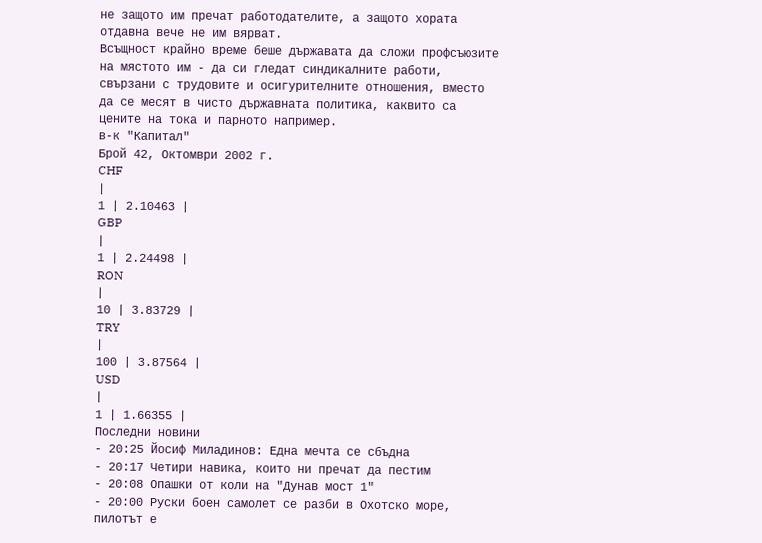не защото им пречат работодателите, а защото хората отдавна вече не им вярват.
Всъщност крайно време беше държавата да сложи профсъюзите на мястото им - да си гледат синдикалните работи, свързани с трудовите и осигурителните отношения, вместо да се месят в чисто държавната политика, каквито са цените на тока и парното например.
в-к "Капитал"
Брой 42, Октомври 2002 г.
CHF
|
1 | 2.10463 |
GBP
|
1 | 2.24498 |
RON
|
10 | 3.83729 |
TRY
|
100 | 3.87564 |
USD
|
1 | 1.66355 |
Последни новини
- 20:25 Йосиф Миладинов: Една мечта се сбъдна
- 20:17 Четири навика, които ни пречат да пестим
- 20:08 Опашки от коли на "Дунав мост 1"
- 20:00 Руски боен самолет се разби в Охотско море, пилотът е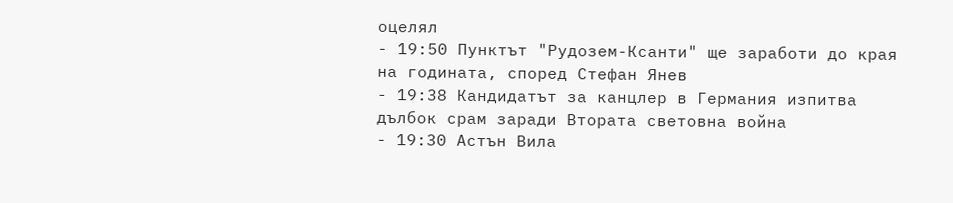оцелял
- 19:50 Пунктът "Рудозем-Ксанти" ще заработи до края на годината, според Стефан Янев
- 19:38 Кандидатът за канцлер в Германия изпитва дълбок срам заради Втората световна война
- 19:30 Астън Вила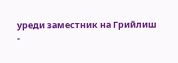уреди заместник на Грийлиш
-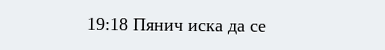19:18 Пянич иска да се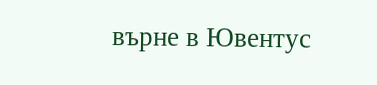върне в Ювентус